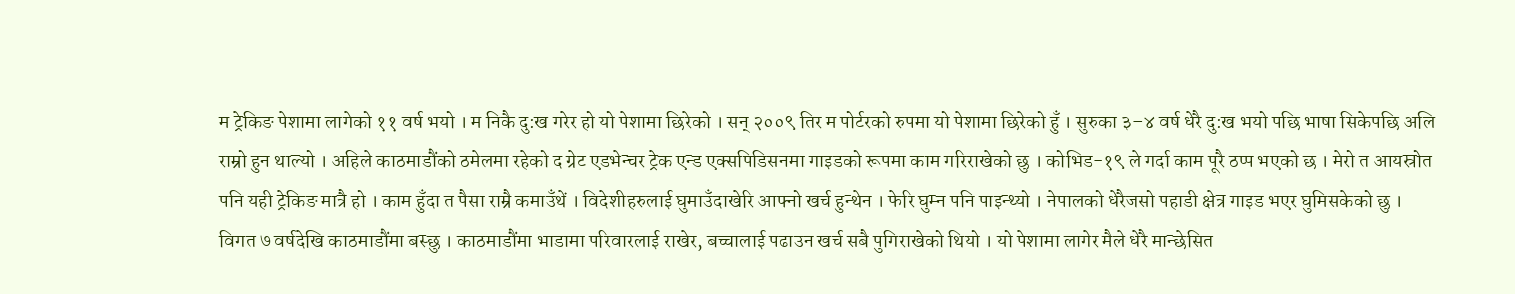म ट्रेकिङ पेशामा लागेको ११ वर्ष भयो । म निकै दु:ख गरेर हो यो पेशामा छिरेको । सन् २००९ तिर म पोर्टरको रुपमा यो पेशामा छिरेको हुँ । सुरुका ३–४ वर्ष धेरै दु:ख भयो पछि भाषा सिकेपछि अलि राम्रो हुन थाल्यो । अहिले काठमाडौंको ठमेलमा रहेको द ग्रेट एडभेन्चर ट्रेक एन्ड एक्सपिडिसनमा गाइडको रूपमा काम गरिराखेको छु । कोभिड-१९ ले गर्दा काम पूरै ठप्प भएको छ । मेरो त आयस्रोत पनि यही ट्रेकिङ मात्रै हो । काम हुँदा त पैसा राम्रै कमाउँथें । विदेशीहरुलाई घुमाउँदाखेरि आफ्नो खर्च हुन्थेन । फेरि घुम्न पनि पाइन्थ्यो । नेपालको धेरैजसो पहाडी क्षेत्र गाइड भएर घुमिसकेको छु ।
विगत ७ वर्षदेखि काठमाडौंमा बस्छु । काठमाडौंमा भाडामा परिवारलाई राखेर, बच्चालाई पढाउन खर्च सबै पुगिराखेको थियो । यो पेशामा लागेर मैले धेरै मान्छेसित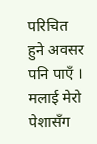परिचित हुने अवसर पनि पाएँ । मलाई मेरो पेशासँग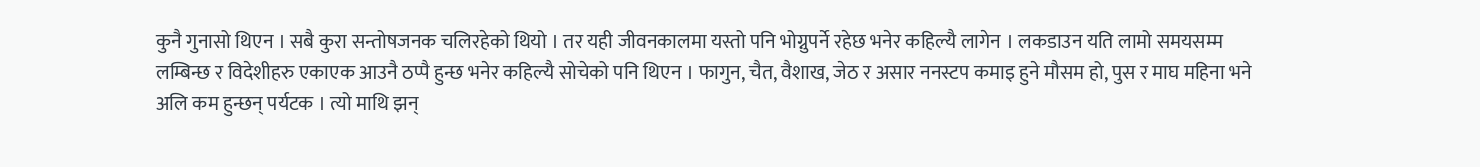कुनै गुनासो थिएन । सबै कुरा सन्तोषजनक चलिरहेको थियो । तर यही जीवनकालमा यस्तो पनि भोग्नुपर्ने रहेछ भनेर कहिल्यै लागेन । लकडाउन यति लामो समयसम्म लम्बिन्छ र विदेशीहरु एकाएक आउनै ठप्पै हुन्छ भनेर कहिल्यै सोचेको पनि थिएन । फागुन, चैत, वैशाख, जेठ र असार ननस्टप कमाइ हुने मौसम हो, पुस र माघ महिना भने अलि कम हुन्छन् पर्यटक । त्यो माथि झन्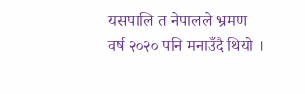यसपालि त नेपालले भ्रमण वर्ष २०२० पनि मनाउँदै थियो ।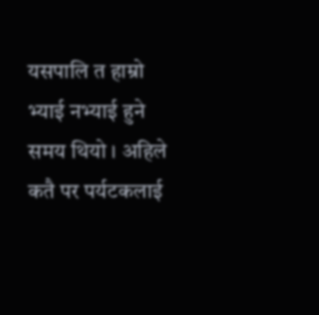यसपालि त हाम्रो भ्याई नभ्याई हुने समय थियो । अहिले कतै पर पर्यटकलाई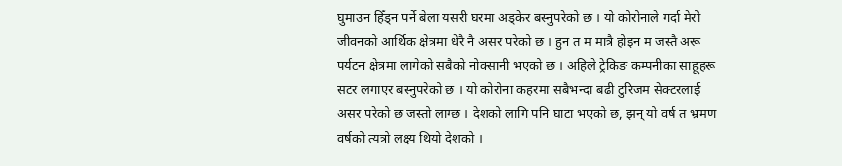घुमाउन हिँड्न पर्ने बेला यसरी घरमा अड्केर बस्नुपरेको छ । यो कोरोनाले गर्दा मेरो जीवनको आर्थिक क्षेत्रमा धेरै नै असर परेको छ । हुन त म मात्रै होइन म जस्तै अरू पर्यटन क्षेत्रमा लागेको सबैको नोक्सानी भएको छ । अहिले ट्रेकिङ कम्पनीका साहूहरू सटर लगाएर बस्नुपरेको छ । यो कोरोना कहरमा सबैभन्दा बढी टुरिजम सेक्टरलाई असर परेको छ जस्तो लाग्छ । देशको लागि पनि घाटा भएको छ, झन् यो वर्ष त भ्रमण वर्षको त्यत्रो लक्ष्य थियो देशको ।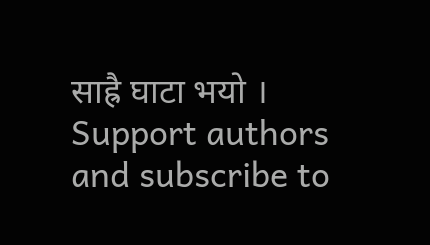साह्रै घाटा भयो ।
Support authors and subscribe to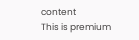content
This is premium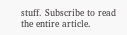stuff. Subscribe to read the entire article.